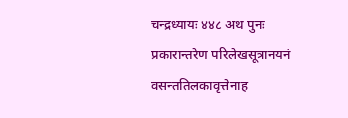चन्द्रध्यायः ४४८ अथ पुनः प्रकारान्तरेण परिलेखसूत्रानयनं वसन्ततिलकावृत्तेनाह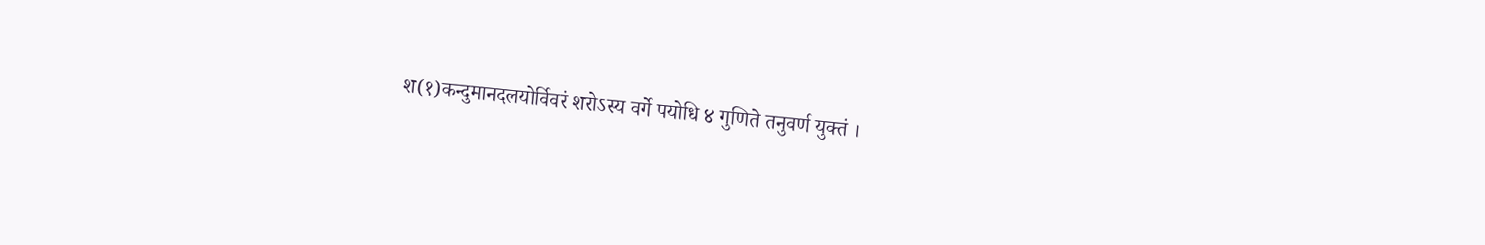श(१)कन्दुमानदलयोर्विवरं शरोऽस्य वर्गे पयोधि ४ गुणिते तनुवर्ण युक्तं ।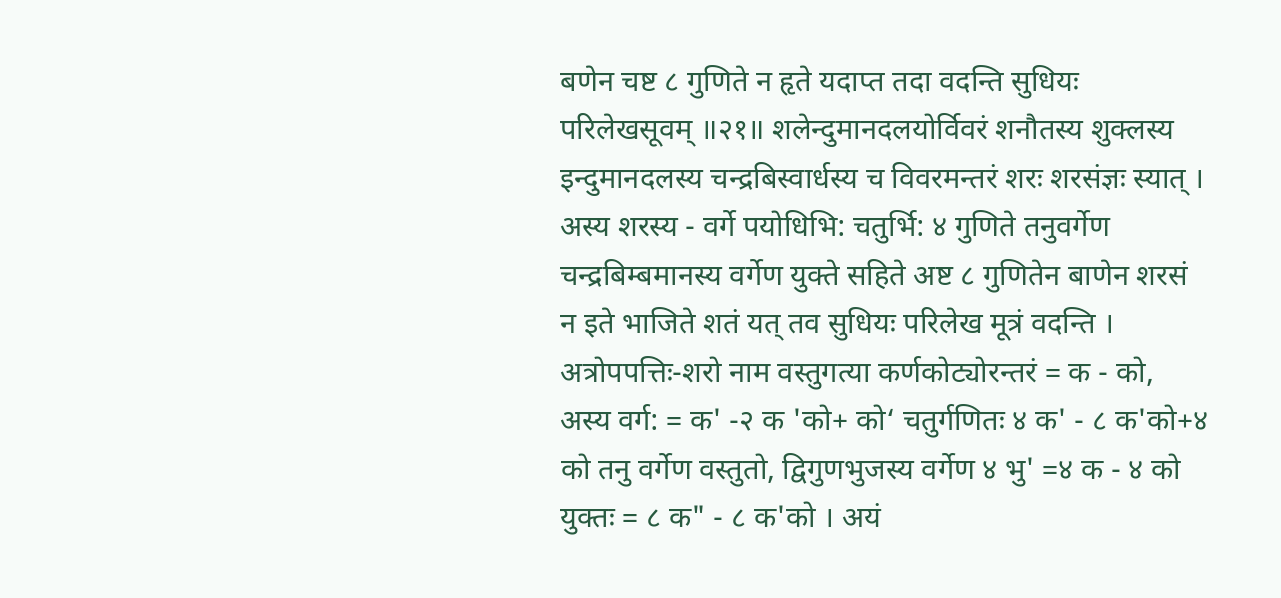बणेन चष्ट ८ गुणिते न हृते यदाप्त तदा वदन्ति सुधियः परिलेखसूवम् ॥२१॥ शलेन्दुमानदलयोर्विवरं शनौतस्य शुक्लस्य इन्दुमानदलस्य चन्द्रबिस्वार्धस्य च विवरमन्तरं शरः शरसंज्ञः स्यात् । अस्य शरस्य - वर्गे पयोधिभि: चतुर्भि: ४ गुणिते तनुवर्गेण चन्द्रबिम्बमानस्य वर्गेण युक्ते सहिते अष्ट ८ गुणितेन बाणेन शरसं न इते भाजिते शतं यत् तव सुधियः परिलेख मूत्रं वदन्ति । अत्रोपपत्तिः-शरो नाम वस्तुगत्या कर्णकोट्योरन्तरं = क - को, अस्य वर्ग: = क' -२ क 'को+ को‘ चतुर्गणितः ४ क' - ८ क'को+४ को तनु वर्गेण वस्तुतो, द्विगुणभुजस्य वर्गेण ४ भु' =४ क - ४ को युक्तः = ८ क" - ८ क'को । अयं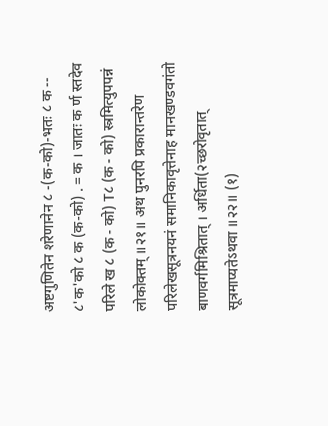अष्टगुणितेन शरेणानेन ८ -(क-को)-भतः ८ क -- ८'क'को ८ क (क-को) . = क । जातः क र्ण स्तदेव परिले ख ८ (क - को) T८ (क - को) स्त्रमित्युपपन्नं लोकोक्तम् ॥२१॥ अथ पुनरपि प्रकारान्तरेण परिलेखसूत्रनयनं समानिकावृत्तेनाह मानखण्डवगंतो बाणवर्गमिश्रितात् । अर्धिता(२च्छरोवृतात् सूत्रमाप्यतेऽथवा ॥२२॥ (१)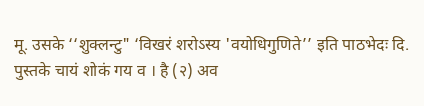मू. उसके ‘‘शुक्लन्टु" ‘विखरं शरोऽस्य 'वयोधिगुणिते’’ इति पाठभेदः दि. पुस्तके चायं शोकं गय व । है (२) अव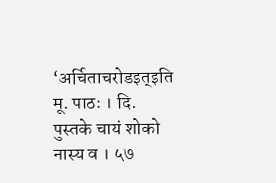‘अर्चिताचरोडइत्इति मू. पाठः । दि. पुस्तके चायं शोको नास्य व । ५७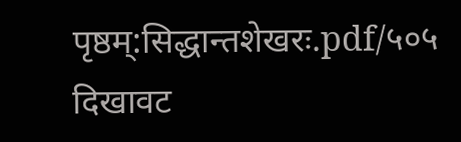पृष्ठम्:सिद्धान्तशेखरः.pdf/५०५
दिखावट